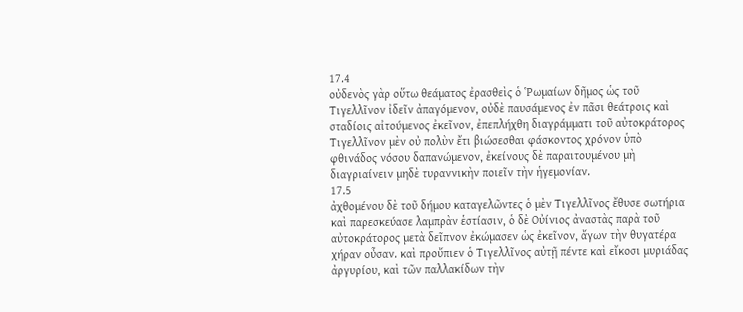17.4
οὐδενὸς γὰρ οὕτω θεάματος ἐρασθεὶς ὁ Ῥωμαίων δῆμος ὡς τοῦ Τιγελλῖνον ἰδεῖν ἀπαγόμενον, οὐδὲ παυσάμενος ἐν πᾶσι θεάτροις καὶ σταδίοις αἰτούμενος ἐκεῖνον, ἐπεπλήχθη διαγράμματι τοῦ αὐτοκράτορος Τιγελλῖνον μὲν οὐ πολὺν ἔτι βιώσεσθαι φάσκοντος χρόνον ὑπὸ φθινάδος νόσου δαπανώμενον, ἐκείνους δὲ παραιτουμένου μὴ διαγριαίνειν μηδὲ τυραννικὴν ποιεῖν τὴν ἡγεμονίαν.
17.5
ἀχθομένου δὲ τοῦ δήμου καταγελῶντες ὁ μὲν Τιγελλῖνος ἔθυσε σωτήρια καὶ παρεσκεύασε λαμπρὰν ἑστίασιν, ὁ δὲ Οὐίνιος ἀναστὰς παρὰ τοῦ αὐτοκράτορος μετὰ δεῖπνον ἐκώμασεν ὡς ἐκεῖνον, ἄγων τὴν θυγατέρα χήραν οὖσαν. καὶ προὔπιεν ὁ Τιγελλῖνος αὐτῇ πέντε καὶ εἴκοσι μυριάδας ἀργυρίου, καὶ τῶν παλλακίδων τὴν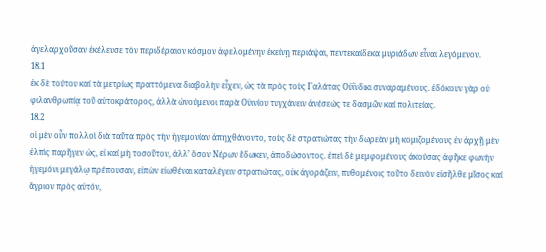ἀγελαρχοῦσαν ἐκέλευσε τὸν περιδέραιον κόσμον ἀφελομένην ἐκείνῃ περιάψαι, πεντεκαίδεκα μυριάδων εἶναι λεγόμενον.
18.1
ἐκ δὲ τούτου καί τὰ μετρίως πραττόμενα διαβολὴν εἶχεν, ὡς τὰ πρὸς τοὺς Γαλάτας Οὐΐνδικι συναραμένους. ἐδόκουν γὰρ οὐ φιλανθρωπίᾳ τοῦ αὐτοκράτορος, ἀλλὰ ὠνούμενοι παρὰ Οὐινίου τυγχάνειν ἀνέσεώς τε δασμῶν καί πολιτείας.
18.2
οἱ μὲν οὖν πολλοὶ διὰ ταῦτα πρὸς τὴν ἡγεμονίαν ἀπηχθάνοντο, τοὺς δὲ στρατιώτας τὴν δωρεὰν μὴ κομιζομένους ἐν ἀρχῇ μὲν ἐλπὶς παρῆγεν ὡς, εἰ καί μὴ τοσοῦτον, ἀλλʼ ὅσον Νέρων ἔδωκεν, ἀποδώσοντος. ἐπεὶ δὲ μεμφομένους ἀκούσας ἀφῆκε φωνὴν ἡγεμόνι μεγάλῳ πρέπουσαν, εἰπὼν εἰωθέναι καταλέγειν στρατιώτας, οὐκ ἀγοράζειν, πυθομένοις τοῦτο δεινὸν εἰσῆλθε μῖσος καί ἄγριον πρὸς αὐτόν,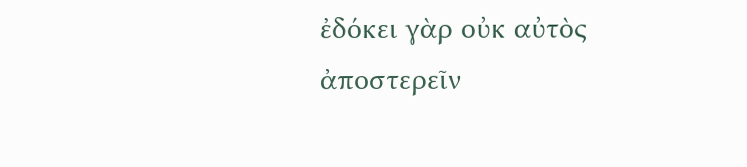ἐδόκει γὰρ οὐκ αὐτὸς ἀποστερεῖν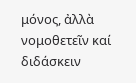μόνος, ἀλλὰ νομοθετεῖν καί διδάσκειν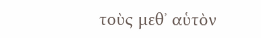τοὺς μεθʼ αὑτὸν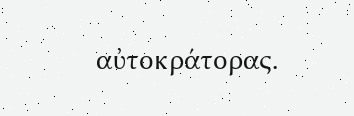αὐτοκράτορας.